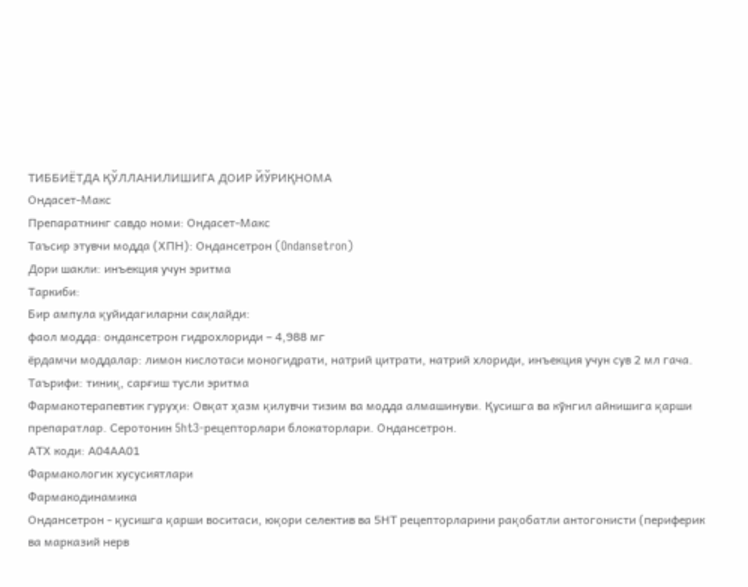ТИББИЁТДА ҚЎЛЛАНИЛИШИГА ДОИР ЙЎРИҚНОМА
Ондасет-Макс
Препаратнинг савдо номи: Ондасет-Макс
Таъсир этувчи модда (ХПН): Ондансетрон (Ondansetron)
Дори шакли: инъекция учун эритма
Таркиби:
Бир ампула қуйидагиларни сақлайди:
фаол модда: ондансетрон гидрохлориди – 4,988 мг
ёрдамчи моддалар: лимон кислотаси моногидрати, натрий цитрати, натрий хлориди, инъекция учун сув 2 мл гача.
Таърифи: тиниқ, сарғиш тусли эритма
Фармакотерапевтик гуруҳи: Овқат ҳазм қилувчи тизим ва модда алмашинуви. Қусишга ва кўнгил айнишига қарши препаратлар. Серотонин 5ht3-рецепторлари блокаторлари. Ондансетрон.
АТХ коди: А04АА01
Фармакологик хусусиятлари
Фармакодинамика
Ондансетрон - қусишга қарши воситаси, юқори селектив ва 5НТ рецепторларини рақобатли антогонисти (периферик ва марказий нерв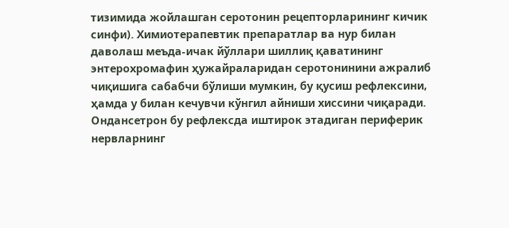тизимида жойлашган серотонин рецепторларининг кичик синфи). Химиотерапевтик препаратлар ва нур билан даволаш меъда-ичак йўллари шиллиқ қаватининг энтерохромафин ҳужайраларидан серотонинини ажралиб чиқишига сабабчи бўлиши мумкин, бу қусиш рефлексини, ҳамда у билан кечувчи кўнгил айниши хиссини чиқаради.
Ондансетрон бу рефлексда иштирок этадиган периферик нервларнинг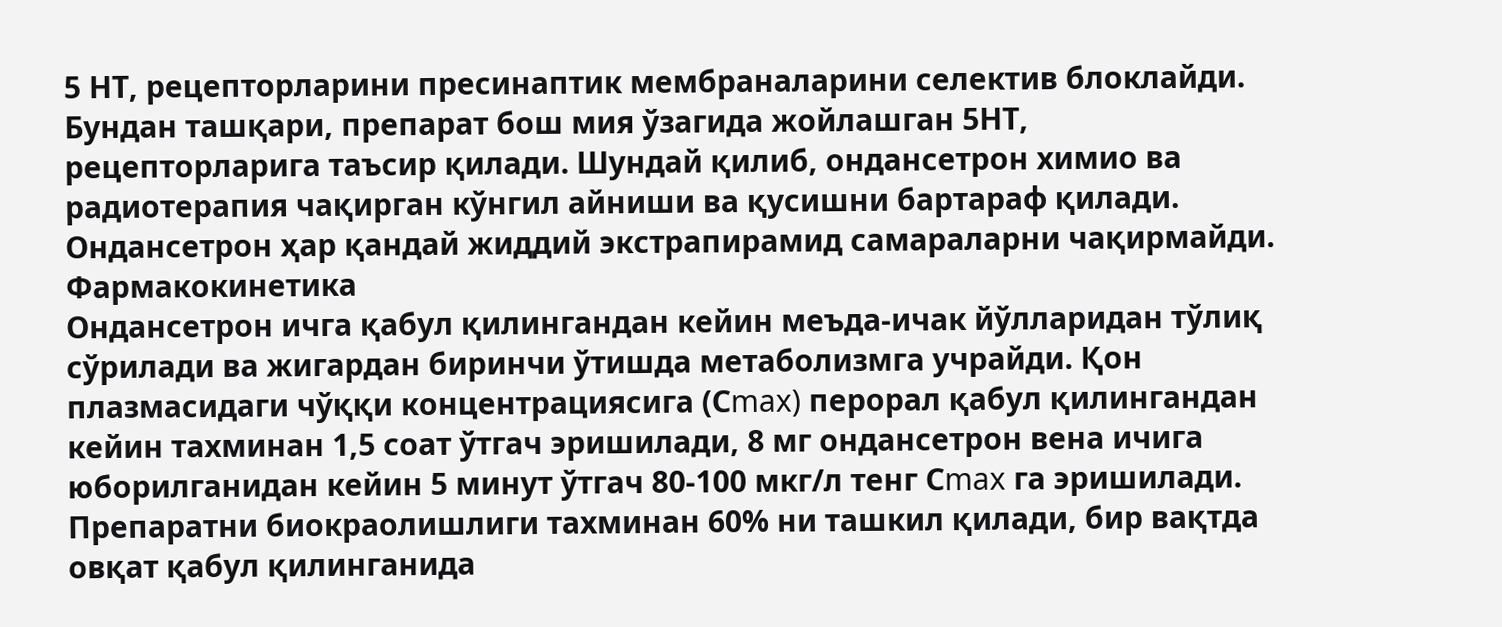5 НТ, рецепторларини пресинаптик мембраналарини селектив блоклайди. Бундан ташқари, препарат бош мия ўзагида жойлашган 5НТ, рецепторларига таъсир қилади. Шундай қилиб, ондансетрон химио ва радиотерапия чақирган кўнгил айниши ва қусишни бартараф қилади. Ондансетрон ҳар қандай жиддий экстрапирамид самараларни чақирмайди.
Фармакокинетика
Ондансетрон ичга қабул қилингандан кейин меъда-ичак йўлларидан тўлиқ сўрилади ва жигардан биринчи ўтишда метаболизмга учрайди. Қон плазмасидаги чўққи концентрациясига (Сmax) перорал қабул қилингандан кейин тахминан 1,5 соат ўтгач эришилади, 8 мг ондансетрон вена ичига юборилганидан кейин 5 минут ўтгач 80-100 мкг/л тенг Сmax га эришилади.
Препаратни биокраолишлиги тахминан 60% ни ташкил қилади, бир вақтда овқат қабул қилинганида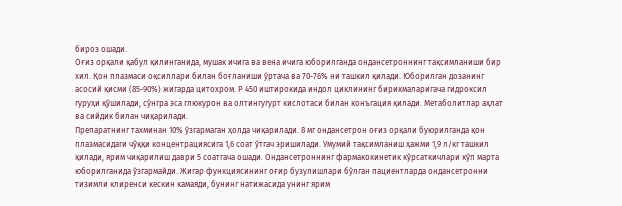бироз ошади.
Оғиз орқали қабул қилинганида, мушак ичига ва вена ичига юборилганда ондансетроннинг тақсимланиши бир хил. Қон плазмаси оқсиллари билан боғланиши ўртача ва 70-76% ни ташкил қилади. Юборилган дозанинг асосий қисми (85-90%) жигарда цитохром. Р 450 иштирокида индол циклининг бирикмаларигача гидроксил гуруҳи қўшилади, сўнгра эса глюкурон ва олтингугурт кислотаси билан конъгация қилади. Метаболитлар аҳлат ва сийдик билан чиқарилади.
Препаратнинг тахминан 10% ўзгармаган ҳолда чиқарилади. 8 мг ондансетрон оғиз орқали буюрилганда қон плазмасидаги чўққи концентрациясига 1,6 соат ўтгач эришилади. Умумий тақсимланиш ҳажми 1,9 л/кг ташкил қилади, ярим чиқарилиш даври 5 соатгача ошади. Ондансетроннинг фармакокинетик кўрсаткичлари кўп марта юборилганида ўзгармайди. Жигар функциясининг оғир бузулишлари бўлган пациентларда ондансетронни тизимли клиренси кескин камаяди, бунинг натижасида унинг ярим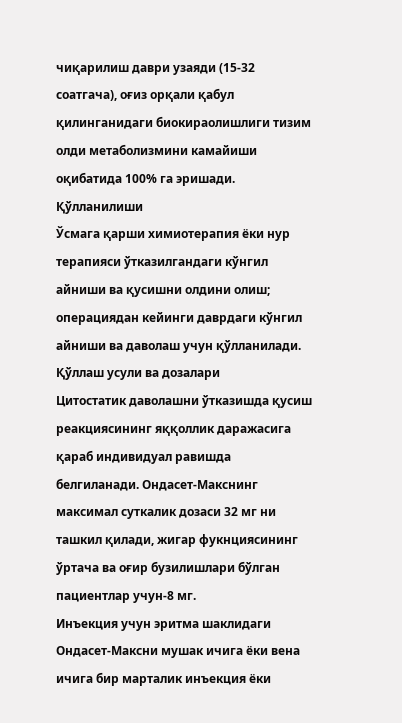чиқарилиш даври узаяди (15-32 соатгача), оғиз орқали қабул қилинганидаги биокираолишлиги тизим олди метаболизмини камайиши оқибатида 100% га эришади.
Қўлланилиши
Ўсмага қарши химиотерапия ёки нур терапияси ўтказилгандаги кўнгил айниши ва қусишни олдини олиш; операциядан кейинги даврдаги кўнгил айниши ва даволаш учун қўлланилади.
Қўллаш усули ва дозалари
Цитостатик даволашни ўтказишда қусиш реакциясининг яққоллик даражасига қараб индивидуал равишда белгиланади. Ондасет-Макснинг максимал суткалик дозаси 32 мг ни ташкил қилади, жигар фукнциясининг ўртача ва оғир бузилишлари бўлган пациентлар учун-8 мг.
Инъекция учун эритма шаклидаги Ондасет-Максни мушак ичига ёки вена ичига бир марталик инъекция ёки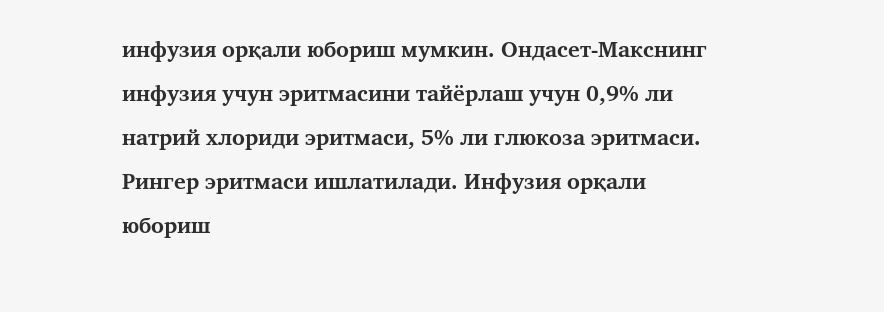инфузия орқали юбориш мумкин. Ондасет-Макснинг инфузия учун эритмасини тайёрлаш учун 0,9% ли натрий хлориди эритмаси, 5% ли глюкоза эритмаси. Рингер эритмаси ишлатилади. Инфузия орқали юбориш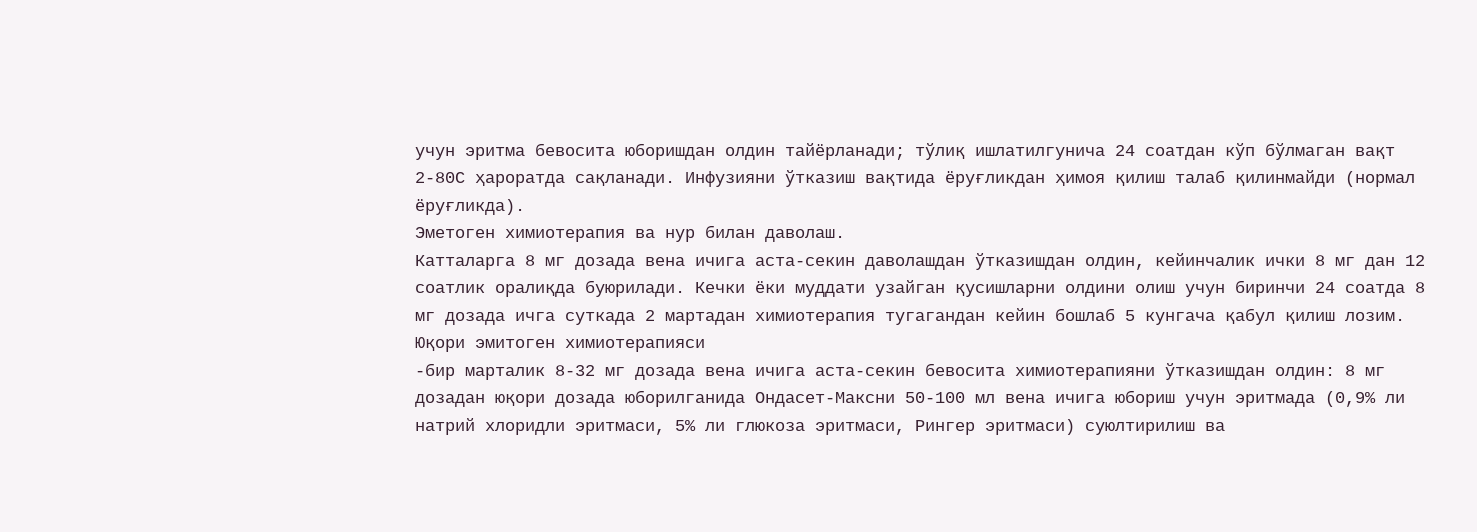учун эритма бевосита юборишдан олдин тайёрланади; тўлиқ ишлатилгунича 24 соатдан кўп бўлмаган вақт 2-80С ҳароратда сақланади. Инфузияни ўтказиш вақтида ёруғликдан ҳимоя қилиш талаб қилинмайди (нормал ёруғликда).
Эметоген химиотерапия ва нур билан даволаш.
Катталарга 8 мг дозада вена ичига аста-секин даволашдан ўтказишдан олдин, кейинчалик ички 8 мг дан 12 соатлик оралиқда буюрилади. Кечки ёки муддати узайган қусишларни олдини олиш учун биринчи 24 соатда 8 мг дозада ичга суткада 2 мартадан химиотерапия тугагандан кейин бошлаб 5 кунгача қабул қилиш лозим.
Юқори эмитоген химиотерапияси
-бир марталик 8-32 мг дозада вена ичига аста-секин бевосита химиотерапияни ўтказишдан олдин: 8 мг дозадан юқори дозада юборилганида Ондасет-Максни 50-100 мл вена ичига юбориш учун эритмада (0,9% ли натрий хлоридли эритмаси, 5% ли глюкоза эритмаси, Рингер эритмаси) суюлтирилиш ва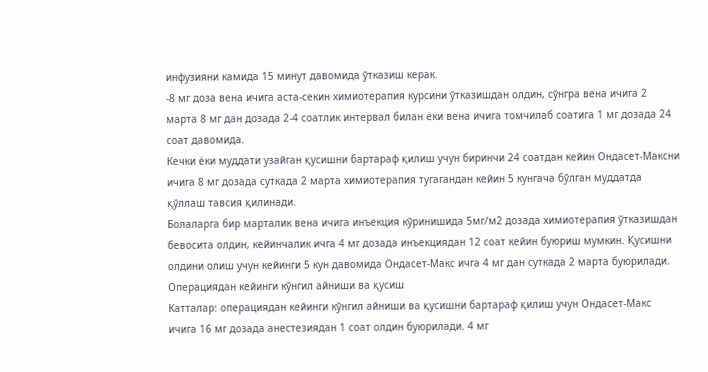инфузияни камида 15 минут давомида ўтказиш керак.
-8 мг доза вена ичига аста-секин химиотерапия курсини ўтказишдан олдин, сўнгра вена ичига 2 марта 8 мг дан дозада 2-4 соатлик интервал билан ёки вена ичига томчилаб соатига 1 мг дозада 24 соат давомида.
Кечки ёки муддати узайган қусишни бартараф қилиш учун биринчи 24 соатдан кейин Ондасет-Максни ичига 8 мг дозада суткада 2 марта химиотерапия тугагандан кейин 5 кунгача бўлган муддатда қўллаш тавсия қилинади.
Болаларга бир марталик вена ичига инъекция кўринишида 5мг/м2 дозада химиотерапия ўтказишдан бевосита олдин, кейинчалик ичга 4 мг дозада инъекциядан 12 соат кейин буюриш мумкин. Қусишни олдини олиш учун кейинги 5 кун давомида Ондасет-Макс ичга 4 мг дан суткада 2 марта буюрилади.
Операциядан кейинги кўнгил айниши ва қусиш
Катталар: операциядан кейинги кўнгил айниши ва қусишни бартараф қилиш учун Ондасет-Макс ичига 16 мг дозада анестезиядан 1 соат олдин буюрилади. 4 мг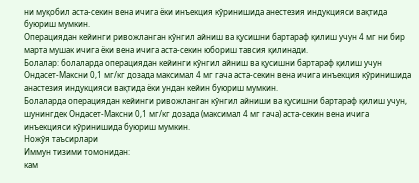ни муқобил аста-секин вена ичига ёки инъекция кўринишида анестезия индукцияси вақтида буюриш мумкин.
Операциядан кейинги ривожланган кўнгил айниш ва қусишни бартараф қилиш учун 4 мг ни бир марта мушак ичига ёки вена ичига аста-секин юбориш тавсия қилинади.
Болалар: болаларда операциядан кейинги кўнгил айниш ва қусишни бартараф қилиш учун Ондасет-Максни 0,1 мг/кг дозада максимал 4 мг гача аста-секин вена ичига инъекция кўринишида анастезия индукцияси вақтида ёки ундан кейин буюриш мумкин.
Болаларда операциядан кейинги ривожланган кўнгил айниши ва қусишни бартараф қилиш учун, шунингдек Ондасет-Максни 0,1 мг/кг дозада (максимал 4 мг гача) аста-секин вена ичига инъекцияси кўринишида буюриш мумкин.
Ножўя таъсирлари
Иммун тизими томонидан:
кам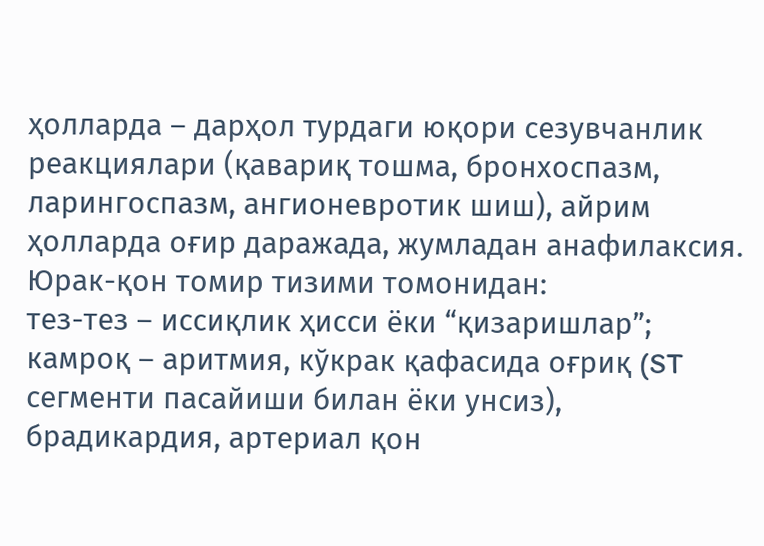ҳолларда – дарҳол турдаги юқори сезувчанлик реакциялари (қавариқ тошма, бронхоспазм, ларингоспазм, ангионевротик шиш), айрим ҳолларда оғир даражада, жумладан анафилаксия.
Юрак-қон томир тизими томонидан:
тез-тез – иссиқлик ҳисси ёки “қизаришлар”;
камроқ – аритмия, кўкрак қафасида оғриқ (ST сегменти пасайиши билан ёки унсиз), брадикардия, артериал қон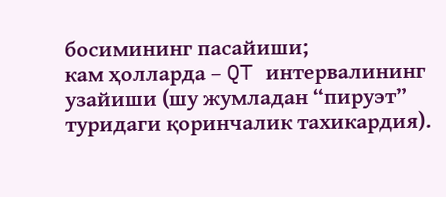босимининг пасайиши;
кам ҳолларда – QT интервалининг узайиши (шу жумладан “пируэт” туридаги қоринчалик тахикардия).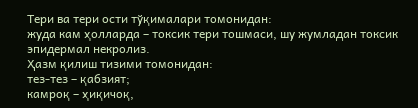Тери ва тери ости тўқималари томонидан:
жуда кам ҳолларда – токсик тери тошмаси, шу жумладан токсик эпидермал некролиз.
Ҳазм қилиш тизими томонидан:
тез-тез – қабзият;
камроқ – ҳиқичоқ,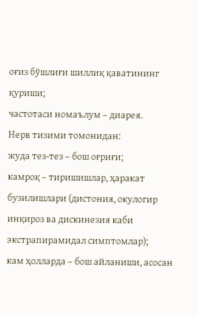оғиз бўшлиғи шиллиқ қаватининг қуриши;
частотаси номаълум – диарея.
Нерв тизими томонидан:
жуда тез-тез – бош оғриғи;
камроқ – тиришишлар, ҳаракат бузилишлари (дистония, окулогир инқироз ва дискинезия каби экстрапирамидал симптомлар);
кам ҳолларда – бош айланиши, асосан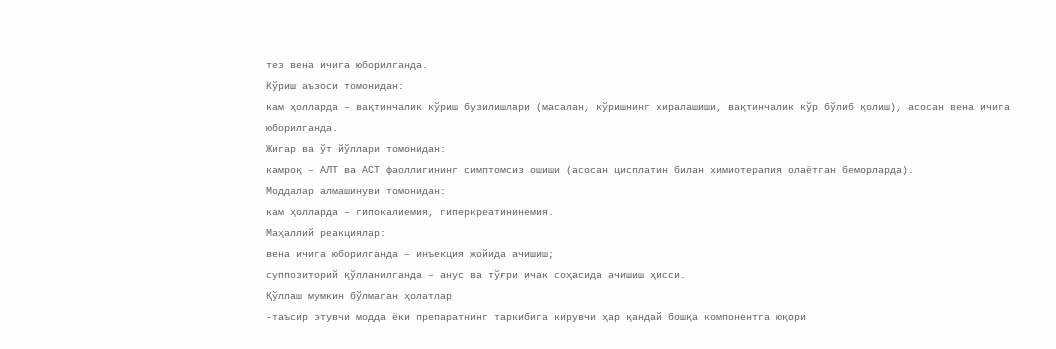тез вена ичига юборилганда.
Кўриш аъзоси томонидан:
кам ҳолларда – вақтинчалик кўриш бузилишлари (масалан, кўришнинг хиралашиши, вақтинчалик кўр бўлиб қолиш), асосан вена ичига юборилганда.
Жигар ва ўт йўллари томонидан:
камроқ – АЛТ ва АСТ фаоллигининг симптомсиз ошиши (асосан цисплатин билан химиотерапия олаётган беморларда).
Моддалар алмашинуви томонидан:
кам ҳолларда – гипокалиемия, гиперкреатининемия.
Маҳаллий реакциялар:
вена ичига юборилганда – инъекция жойида ачишиш;
суппозиторий қўлланилганда – анус ва тўғри ичак соҳасида ачишиш ҳисси.
Қўллаш мумкин бўлмаган ҳолатлар
-таъсир этувчи модда ёки препаратнинг таркибига кирувчи ҳар қандай бошқа компонентга юқори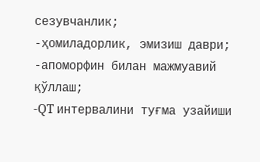сезувчанлик;
-ҳомиладорлик, эмизиш даври;
-апоморфин билан мажмуавий қўллаш;
-QT интервалини туғма узайиши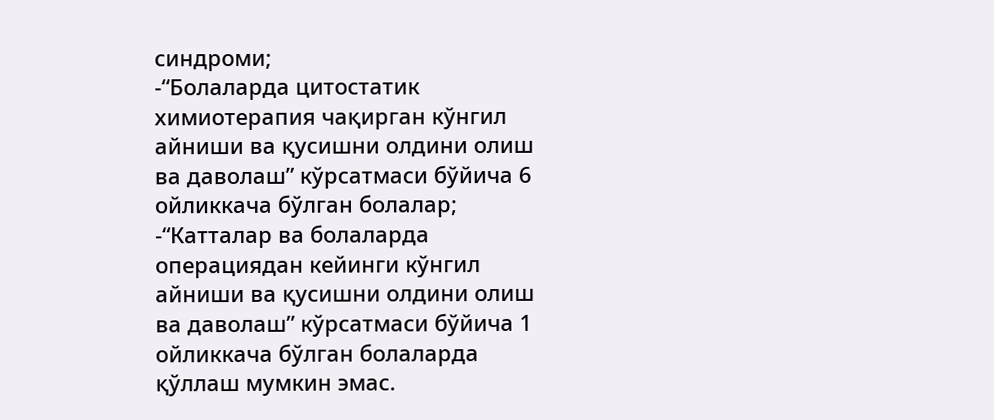синдроми;
-“Болаларда цитостатик химиотерапия чақирган кўнгил айниши ва қусишни олдини олиш ва даволаш” кўрсатмаси бўйича 6 ойликкача бўлган болалар;
-“Катталар ва болаларда операциядан кейинги кўнгил айниши ва қусишни олдини олиш ва даволаш” кўрсатмаси бўйича 1 ойликкача бўлган болаларда қўллаш мумкин эмас.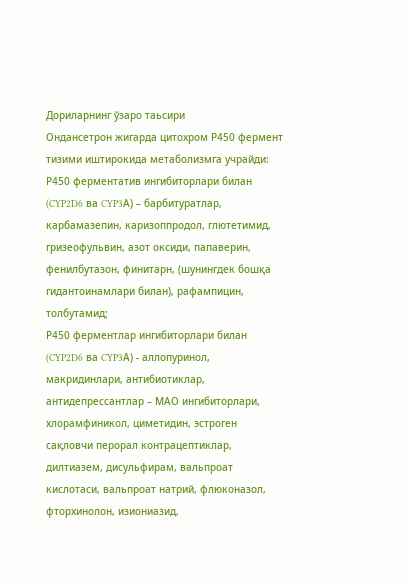Дориларнинг ўзаро таьсири
Ондансетрон жигарда цитохром Р450 фермент тизими иштирокида метаболизмга учрайди: Р450 ферментатив ингибиторлари билан (CYP2D6 ва CYP3А) – барбитуратлар, карбамазепин, каризоппродол, глютетимид, гризеофульвин, азот оксиди, папаверин, фенилбутазон, финитарн, (шунингдек бошқа гидантоинамлари билан), рафампицин, толбутамид;
Р450 ферментлар ингибиторлари билан (CYP2D6 ва CYP3А) - аллопуринол, макридинлари, антибиотиклар, антидепрессантлар – МАО ингибиторлари, хлорамфиникол, циметидин, эстроген сақловчи перорал контрацептиклар, дилтиазем, дисульфирам, вальпроат кислотаси, вальпроат натрий, флюконазол, фторхинолон, изиониазид,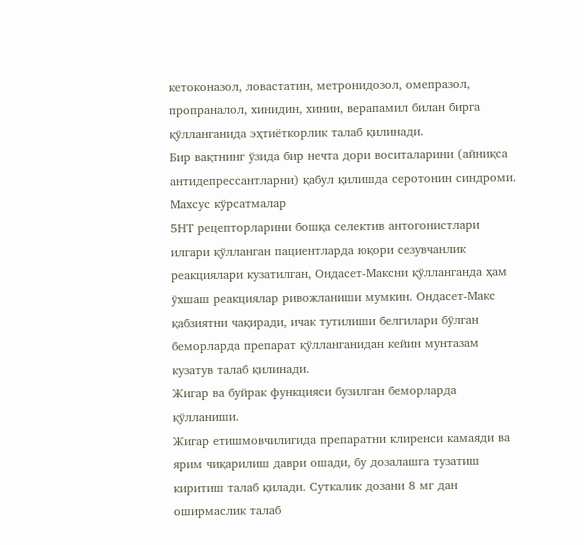кетоконазол, ловастатин, метронидозол, омепразол, пропраналол, хинидин, хинин, верапамил билан бирга қўлланганида эҳтиёткорлик талаб қилинади.
Бир вақтнинг ўзида бир нечта дори воситаларини (айниқса антидепрессантларни) қабул қилишда серотонин синдроми.
Махсус кўрсатмалар
5НТ рецепторларини бошқа селектив антогонистлари илгари қўлланган пациентларда юқори сезувчанлик реакциялари кузатилган, Ондасет-Максни қўлланганда ҳам ўхшаш реакциялар ривожланиши мумкин. Ондасет-Макс қабзиятни чақиради, ичак тутилиши белгилари бўлган беморларда препарат қўлланганидан кейин мунтазам кузатув талаб қилинади.
Жигар ва буйрак функцияси бузилган беморларда қўлланиши.
Жигар етишмовчилигида препаратни клиренси камаяди ва ярим чиқарилиш даври ошади, бу дозалашга тузатиш киритиш талаб қилади. Суткалик дозани 8 мг дан оширмаслик талаб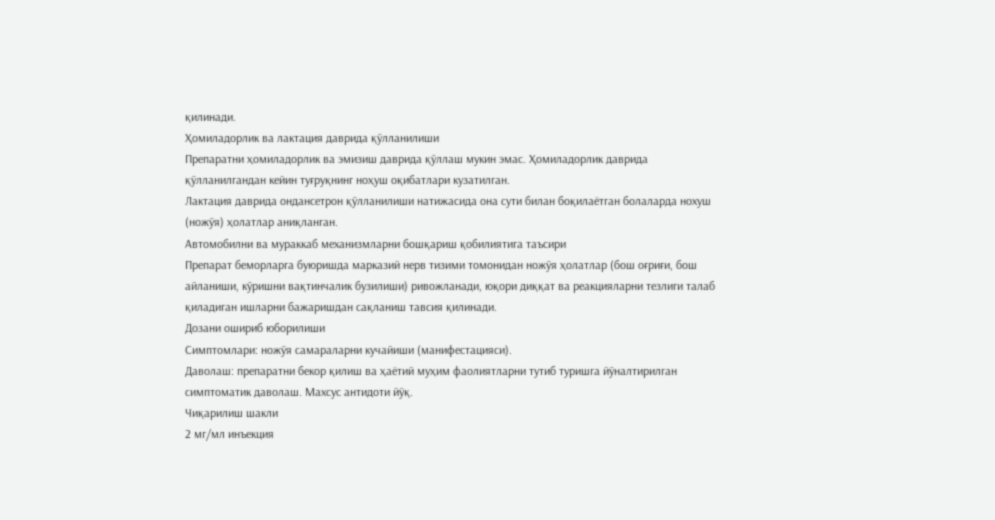қилинади.
Ҳомиладорлик ва лактация даврида қўлланилиши
Препаратни ҳомиладорлик ва эмизиш даврида қўллаш мукин эмас. Ҳомиладорлик даврида қўлланилгандан кейин туғруқнинг ноҳуш оқибатлари кузатилган.
Лактация даврида ондансетрон қўлланилиши натижасида она сути билан боқилаётган болаларда нохуш (ножўя) ҳолатлар аниқланган.
Автомобилни ва мураккаб механизмларни бошқариш қобилиятига таъсири
Препарат беморларга буюришда марказий нерв тизими томонидан ножўя ҳолатлар (бош оғриғи, бош айланиши, кўришни вақтинчалик бузилиши) ривожланади, юқори диққат ва реакцияларни тезлиги талаб қиладиган ишларни бажаришдан сақланиш тавсия қилинади.
Дозани ошириб юборилиши
Симптомлари: ножўя самараларни кучайиши (манифестацияси).
Даволаш: препаратни бекор қилиш ва ҳаётий муҳим фаолиятларни тутиб туришга йўналтирилган симптоматик даволаш. Махсус антидоти йўқ.
Чиқарилиш шакли
2 мг/мл инъекция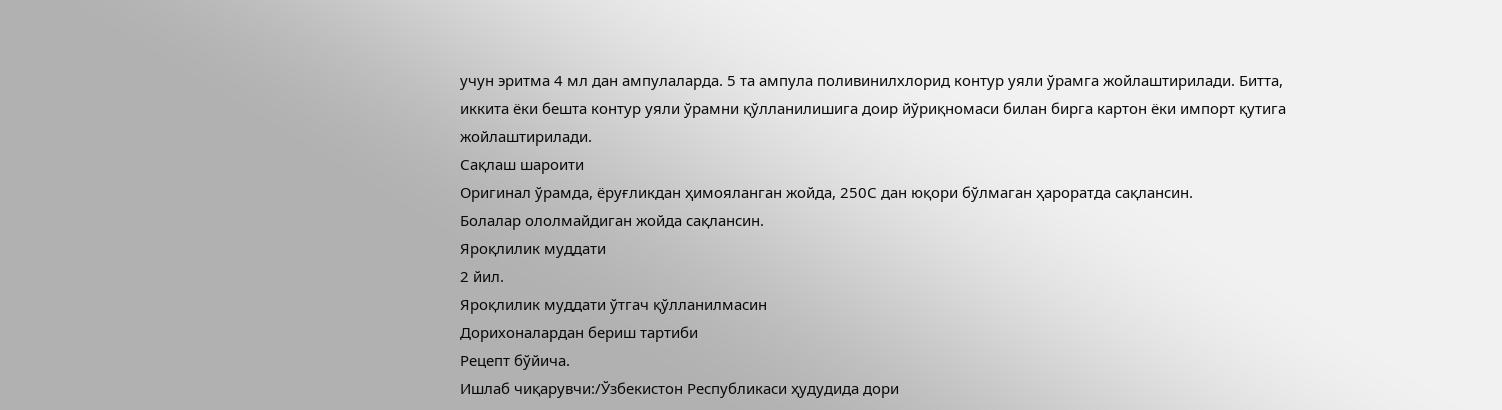учун эритма 4 мл дан ампулаларда. 5 та ампула поливинилхлорид контур уяли ўрамга жойлаштирилади. Битта, иккита ёки бешта контур уяли ўрамни қўлланилишига доир йўриқномаси билан бирга картон ёки импорт қутига жойлаштирилади.
Сақлаш шароити
Оригинал ўрамда, ёруғликдан ҳимояланган жойда, 250С дан юқори бўлмаган ҳароратда сақлансин.
Болалар ололмайдиган жойда сақлансин.
Яроқлилик муддати
2 йил.
Яроқлилик муддати ўтгач қўлланилмасин
Дорихоналардан бериш тартиби
Рецепт бўйича.
Ишлаб чиқарувчи:/Ўзбекистон Республикаси ҳудудида дори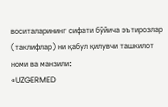воситаларининг сифати бўйича эътирозлар (таклифлар) ни қабул қилувчи ташкилот номи ва манзили:
«UZGERMED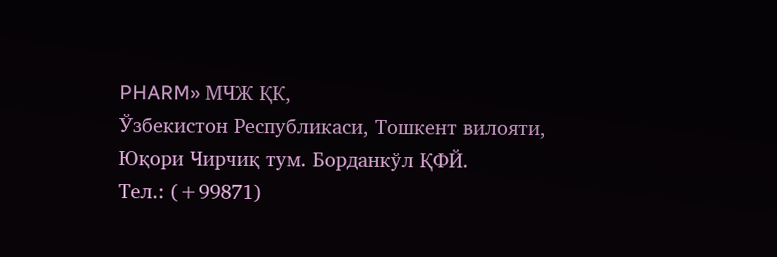PHARM» МЧЖ ҚК,
Ўзбекистон Республикаси, Тошкент вилояти, Юқори Чирчиқ тум. Борданкўл ҚФЙ.
Тел.: (+99871)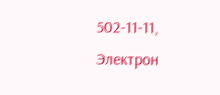502-11-11,
Электрон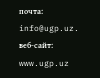почта: info@ugp.uz. веб-сайт: www.ugp.uz